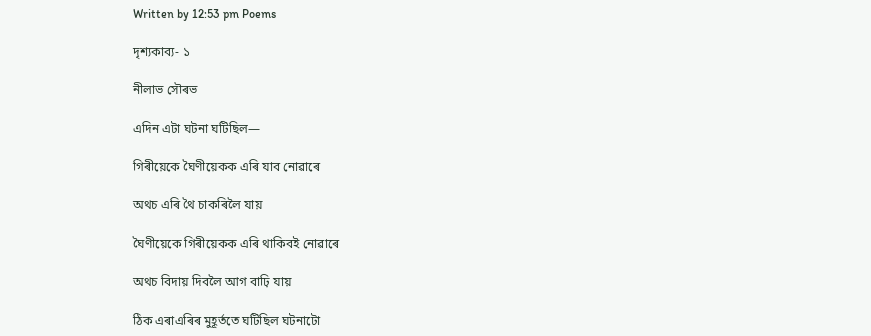Written by 12:53 pm Poems

দৃশ্যকাব্য- ১

নীলাভ সৌৰভ

এদিন এটা ঘটনা ঘটিছিল—

গিৰীয়েকে ঘৈণীয়েকক এৰি যাব নোৱাৰে

অথচ এৰি থৈ চাকৰিলৈ যায়

ঘৈণীয়েকে গিৰীয়েকক এৰি থাকিবই নোৱাৰে

অথচ বিদায় দিবলৈ আগ বাঢ়ি যায়

ঠিক এৰাএৰিৰ মুহূৰ্ততে ঘটিছিল ঘটনাটো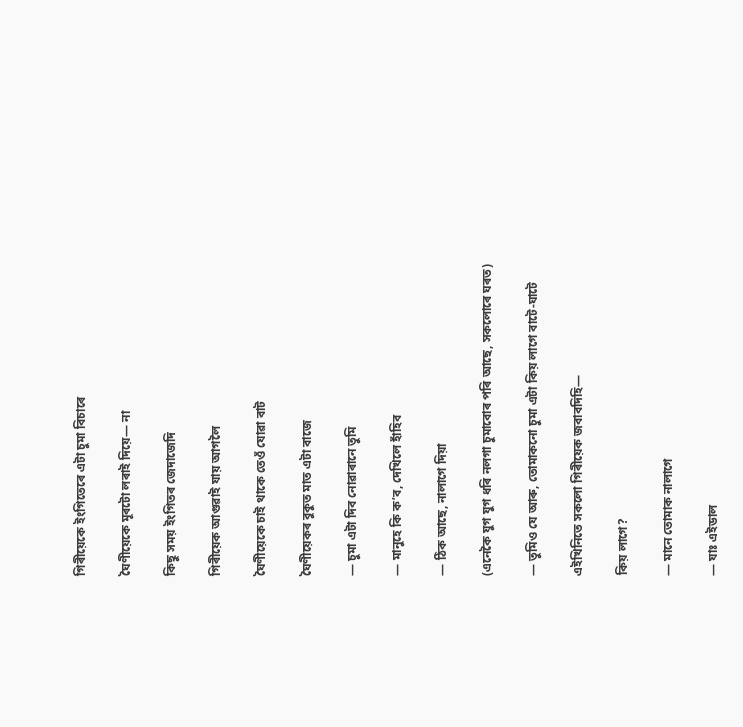গিৰীয়েকে ইংগিতেৰে এটা চুমা বিচাৰে

ঘৈণীয়েকে মূৰটো লৰাই দিয়ে— না

কিছু সময় ইংগিতৰ জেদাজেদি

গিৰীয়েক আগুৱাই যায় আগলৈ

ঘৈণীয়েকে চাই থাকে তেওঁ যোৱা বাট

ঘৈণীয়েকৰ বুকুত মাত এটা বাজে

— চুমা এটা দিব নোৱাৰানে তুমি

— মানুহে কি ক’ব, দেখিলে হাঁহিব

— ঠিক আছে, নালাগে দিয়া

(এনেকৈ যুগ যুগ ধৰি নলগা চুমাবোৰ পৰি আছে, সকলোৰে ঘৰত)

— তুমিও যে আৰু, তোমাকনো চুমা এটা কিয় লাগে বাটে-ঘাটে

এইখিনিতে সকলো গিৰীয়েক জবাবদিহি—

কিয় লাগে?

— মানে তোমাক নালাগে

— যাঃ এইডাল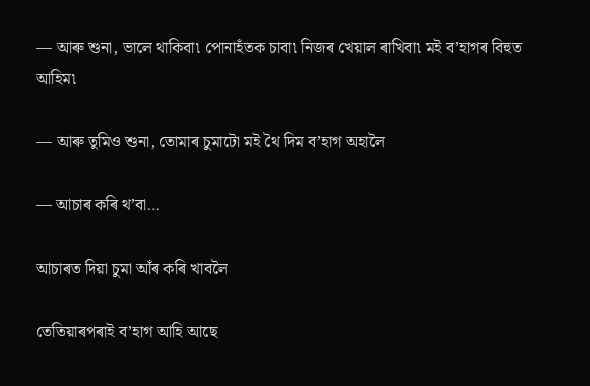— আৰু শুনা, ভালে থাকিবা৷ পোনাহঁতক চাবা৷ নিজৰ খেয়াল ৰাখিবা৷ মই ব’হাগৰ বিহুত আহিম৷

— আৰু তুমিও শুনা, তোমাৰ চুমাটো মই থৈ দিম ব’হাগ অহালৈ

— আচাৰ কৰি থ’বা…

আচাৰত দিয়া চুমা আঁৰ কৰি খাবলৈ

তেতিয়াৰপৰাই ব’হাগ আহি আছে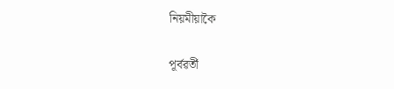নিয়মীয়াকৈ

পূৰ্বৱৰ্তী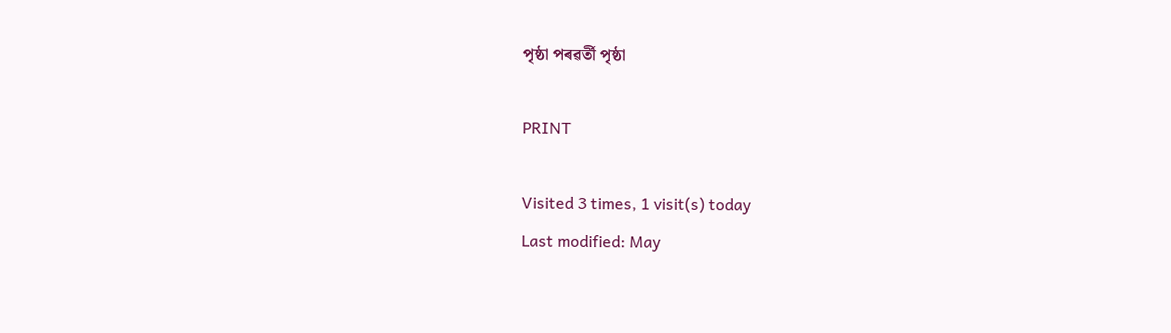পৃষ্ঠা পৰৱৰ্তী পৃষ্ঠা

PRINT

Visited 3 times, 1 visit(s) today
Last modified: May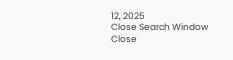12, 2025
Close Search Window
Close